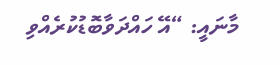މާނައީ: “އޭ ހައްދަވާބޮޑުކުރެއްވި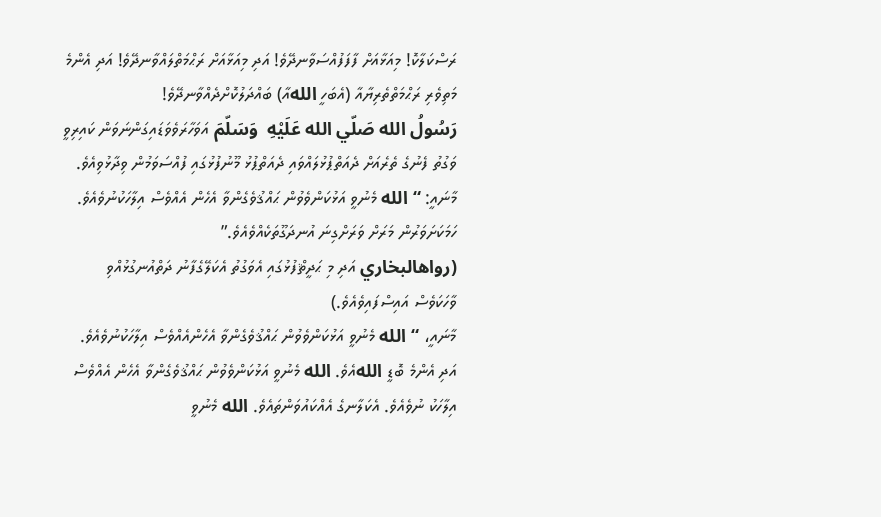ރަސްކަލާކޮ! މިއަޅާއަށް ފާފަފުއްސަވާނދޭވެ! އަދި މިއަޅާއަށް ރަޙްމަތްލައްވާނދޭވެ! އަދި އެންމެ މަތިވެރި ރަޙްމަތްތެރިޔާއާ (އެބަހީ اللهއާ) ބައްދަލުކޮށްދެއްވާނދޭވެ!
رَسُولُ الله صَلّي الله عَلَيْهِ  وَسَلّمَ އަވަހާރަވެވަޑައިގަންނަވަން ކައިރިވީ ވަގުތު ފެނުގެ ތެރެއަށް ދެއަތްޕުޅުލައްވައި ދެއަތްޕުޅު މޫނުފުޅުގައި ފުއްސަވަމުން ވިދާޅުވިއެވެ.
މާނައީ: “الله މެނުވީ އަޅުކަންވެވުން ޙައްޤުވެގެންވާ އެހެން އެއްވެސް އިލާހަކުނުވެއެވެ. ހަމަކަށަވަރުން މަރަށް ވަރަށްގިނަ އުނދަގޫތަކެއްވެއެވެ.”
(رواهالبخاري އަދި މި ޙަދީޘްފުޅުގައި އެވަގުތު އެކަލޭގެފާނު ދަތްއުނގުޅުއްވި ވާހަކަވެސް އައިސްފައިވެއެވެ.)
މާނައީ، “الله މެނުވީ އަޅުކަންވެވުން ޙައްޤުވެގެންވާ އެހެންއެއްވެސް އިލާހަކުނުވެއެވެ. އަދި އެންމެ ބޮޑީ اللهއެވެ. الله މެނުވީ އަޅުކަންވެވުން ޙައްޤުވެގެންވާ އެހެން އެއްވެސް އިލާހަކު ނުވެއެވެ. އެކަލާނގެ އެއްކައުވަންތައެވެ. الله މެނުވީ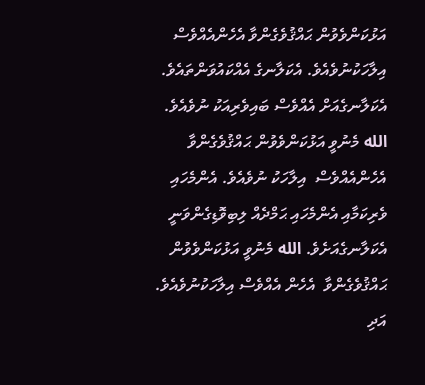އަޅުކަންވެވުން ޙައްޤުވެގެންވާ އެހެންއެއްވެސް އިލާހަކުނުވެއެވެ. އެކަލާނގެ އެއްކައުވަންތައެވެ. އެކަލާނގެއަށް އެއްވެސް ބައިވެރިއަކު ނުވެއެވެ. الله މެނުވީ އަޅުކަންވެވުން ޙައްޤުވެގެންވާ އެހެންއެއްވެސް  އިލާހަކު ނުވެއެވެ. އެންމެހައި ވެރިކަމާއި އެންމެހައި ޙަމްދެއް ލިބިވޮޑިގެންވަނީ އެކަލާނގެއަށެވެ. الله މެނުވީ އަޅުކަންވެވުން ޙައްޤުވެގެންވާ  އެހެން އެއްވެސް އިލާހަކުނުވެއެވެ. އަދި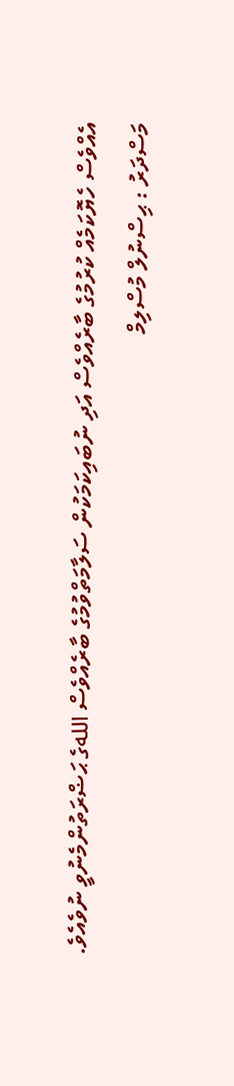އެއްވެސް ހެޔޮކަމެއް ކުރުމުގެ ބާރެއްވެސް އަދި ނުބައިކަމަކުން ސަލާމަތްވުމުގެ ބާރެއްވެސް اللهގެ ޙަޟްރަތުންމެނުވީ ނުވެއެވެ.
މަސްދަރު : ޙިސްނުލް މުސްލިމް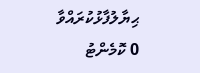ޙިޔާލުފާޅުކުރައްވާ
0 ކޮމެންޓު